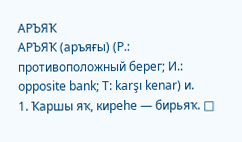АРЪЯҠ
АРЪЯҠ (аръяғы) (Р.: противоположный берег; И.: opposite bank; T: karşı kenar) и.
1. Ҡаршы яҡ, киреһе — бирьяҡ. □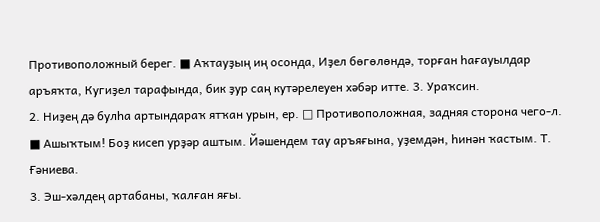Противоположный берег. ■ Аҡтауҙың иң осонда, Иҙел бөгөлөндә, торған һағауылдар аръяҡта, Кугиҙел тарафында, бик ҙур саң кутәрелеуен хәбәр итте. 3. Ураҡсин.
2. Ниҙең дә булһа артындараҡ ятҡан урын, ер. □ Противоположная, задняя сторона чего-л. ■ Ашыҡтым! Боҙ кисеп урҙәр аштым. Йәшендем тау аръяғына, уҙемдән, һинән ҡастым. Т. Ғәниева.
3. Эш-хәлдең артабаны, ҡалған яғы.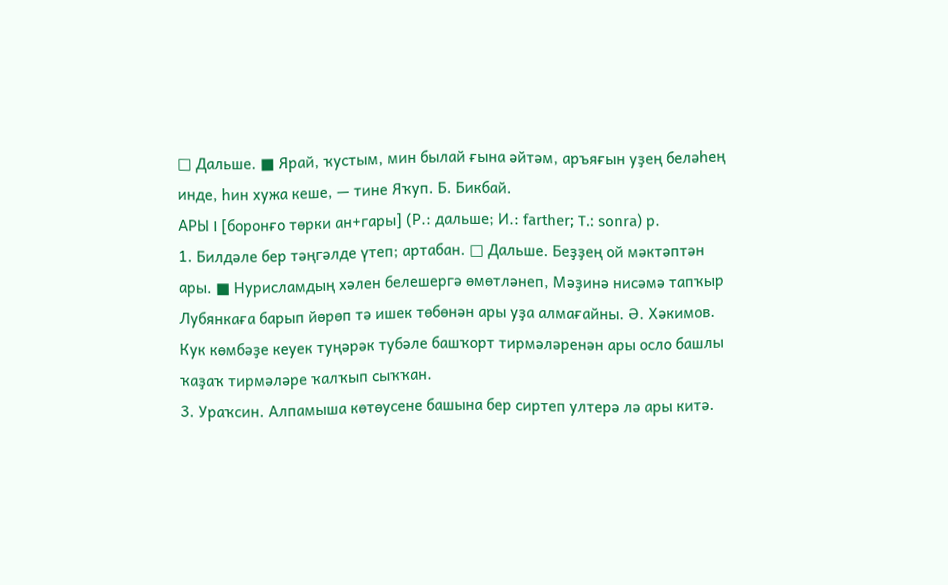□ Дальше. ■ Ярай, ҡустым, мин былай ғына әйтәм, аръяғын уҙең беләһең инде, һин хужа кеше, — тине Яҡуп. Б. Бикбай.
АРЫ I [боронғо төрки ан+гары] (Р.: дальше; И.: farther; T.: sonra) р.
1. Билдәле бер тәңгәлде үтеп; артабан. □ Дальше. Беҙҙең ой мәктәптән ары. ■ Нурисламдың хәлен белешергә өмөтләнеп, Мәҙинә нисәмә тапҡыр Лубянкаға барып йөрөп тә ишек төбөнән ары уҙа алмағайны. Ә. Хәкимов. Кук көмбәҙе кеуек туңәрәк тубәле башҡорт тирмәләренән ары осло башлы ҡаҙаҡ тирмәләре ҡалҡып сыҡҡан.
3. Ураҡсин. Алпамыша көтөусене башына бер сиртеп ултерә лә ары китә.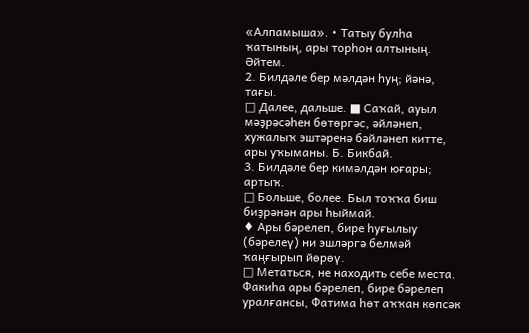«Алпамыша». • Татыу булһа ҡатының, ары торһон алтының. Әйтем.
2. Билдәле бер мәлдән һуң; йәнә, тағы.
□ Далее, дальше. ■ Саҡай, ауыл мәҙрәсәһен бөтөргәс, әйләнеп, хужалыҡ эштәренә бәйләнеп китте, ары уҡыманы. Б. Бикбай.
3. Билдәле бер кимәлдән юғары; артыҡ.
□ Больше, более. Был тоҡҡа биш биҙрәнән ары һыймай.
♦ Ары бәрелеп, бире һуғылыу (бәрелеү) ни эшләргә белмәй ҡаңғырып йөрөү.
□ Метаться, не находить себе места. Факиһа ары бәрелеп, бире бәрелеп уралғансы, Фатима һөт аҡҡан көпсәк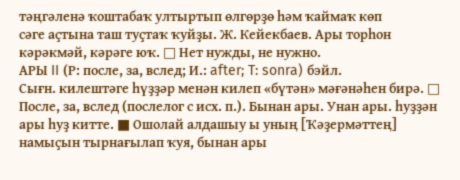тәңгәленә ҡоштабаҡ ултыртып өлгөрҙө һәм ҡаймаҡ көп
сәге аҫтына таш туҫтаҡ ҡуйҙы. Ж. Кейекбаев. Ары торһон кәрәкмәй, кәрәге юҡ. □ Нет нужды, не нужно.
АРЫ II (Р: после, за, вслед; И.: after; T: sonra) бэйл.
Сығн. килештәге һүҙҙәр менән килеп «бүтән» мәғәнәһен бирә. □ После, за, вслед (послелог с исх. п.). Бынан ары. Унан ары. һуҙҙән ары һуҙ китте. ■ Ошолай алдашыу ы уның [Ҡәҙермәттең] намыҫын тырнағылап ҡуя, бынан ары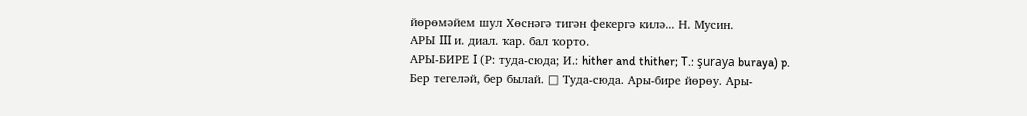йөрөмәйем шул Хөснәгә тигән фекергә килә... Н. Мусин.
АРЫ III и. диал. ҡар. бал ҡорто.
АРЫ-БИРЕ I (Р: туда-сюда; И.: hither and thither; T.: şuraya buraya) p.
Бер тегеләй, бер былай. □ Туда-сюда. Ары-бире йөрөу. Ары-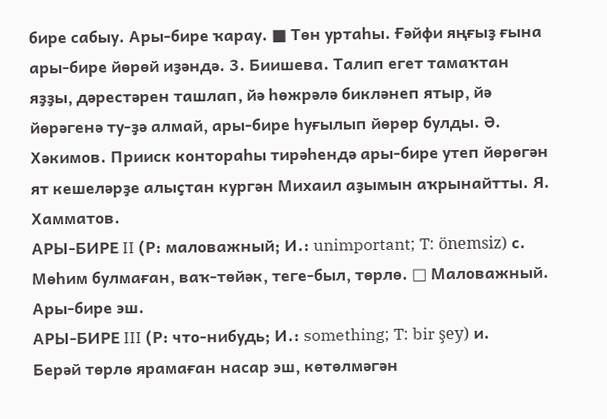бире сабыу. Ары-бире ҡарау. ■ Төн уртаһы. Ғәйфи яңғыҙ ғына ары-бире йөрөй иҙәндә. 3. Биишева. Талип егет тамаҡтан яҙҙы, дәрестәрен ташлап, йә һөжрәлә бикләнеп ятыр, йә йөрәгенә ту-ҙә алмай, ары-бире һуғылып йөрөр булды. Ә. Хәкимов. Прииск контораһы тирәһендә ары-бире утеп йөрөгән ят кешеләрҙе алыҫтан кургән Михаил аҙымын аҡрынайтты. Я. Хамматов.
АРЫ-БИРЕ II (Р: маловажный; И.: unimportant; T: önemsiz) с.
Мөһим булмаған, ваҡ-төйәк, теге-был, төрлө. □ Маловажный. Ары-бире эш.
АРЫ-БИРЕ III (Р: что-нибудь; И.: something; T: bir şey) и.
Берәй төрлө ярамаған насар эш, көтөлмәгән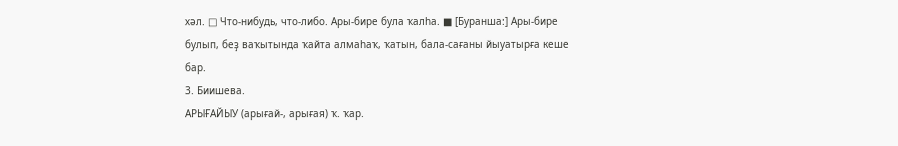хәл. □ Что-нибудь, что-либо. Ары-бире була ҡалһа. ■ [Буранша:] Ары-бире булып, беҙ ваҡытында ҡайта алмаһаҡ, ҡатын, бала-сағаны йыуатырға кеше бар.
3. Биишева.
АРЫҒАЙЫУ (арығай-, арығая) ҡ. ҡар.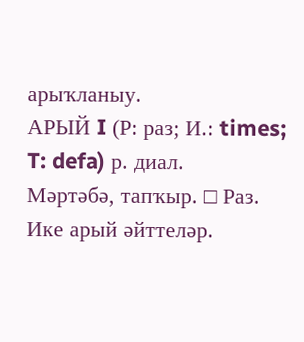арыҡланыу.
АРЫЙ I (Р: раз; И.: times; T: defa) р. диал.
Мәртәбә, тапҡыр. □ Раз. Ике арый әйттеләр.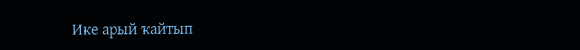Ике арый ҡайтып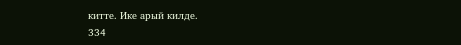китте. Ике арый килде.
334